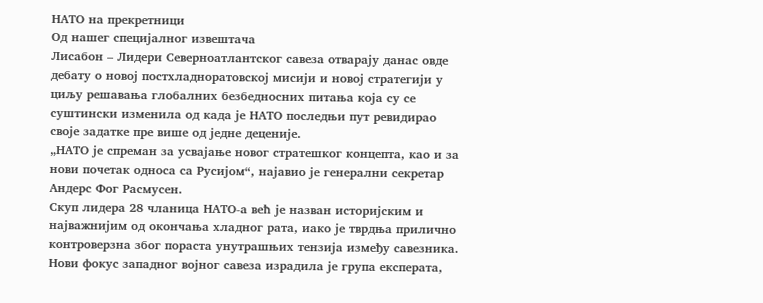НАТО на прекретници
Од нашег специјалног извештача
Лисабон – Лидери Северноатлантског савеза отварају данас овде дебату о новој постхладноратовској мисији и новој стратегији у циљу решавања глобалних безбедносних питања која су се суштински изменила од када је НАТО последњи пут ревидирао своје задатке пре више од једне деценије.
„НАТО је спреман за усвајање новог стратешког концепта, као и за нови почетак односа са Русијом“, најавио је генерални секретар Андерс Фог Расмусен.
Скуп лидера 28 чланица НАТО-а већ је назван историјским и најважнијим од окончања хладног рата, иако је тврдња прилично контроверзна због пораста унутрашњих тензија између савезника.
Нови фокус западног војног савеза израдила је група експерата,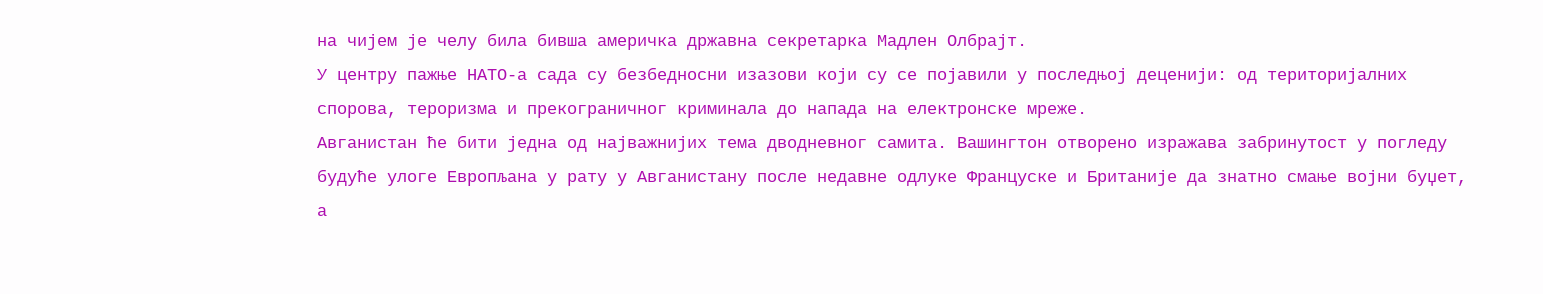на чијем је челу била бивша америчка државна секретарка Мадлен Олбрајт.
У центру пажње НАТО-а сада су безбедносни изазови који су се појавили у последњој деценији: од територијалних спорова, тероризма и прекограничног криминала до напада на електронске мреже.
Авганистан ће бити једна од најважнијих тема дводневног самита. Вашингтон отворено изражава забринутост у погледу будуће улоге Европљана у рату у Авганистану после недавне одлуке Француске и Британије да знатно смање војни буџет, а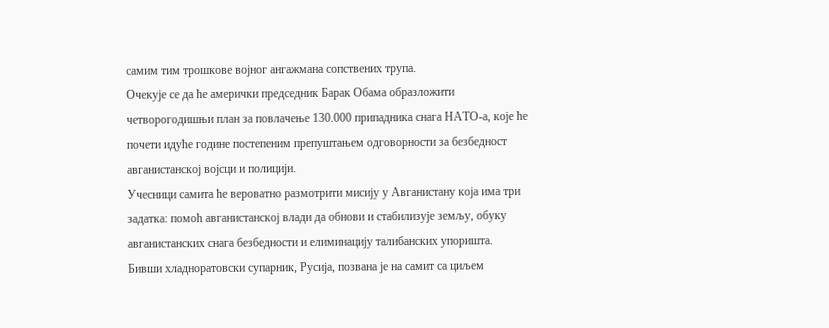самим тим трошкове војног ангажмана сопствених трупа.
Очекује се да ће амерички председник Барак Обама образложити четворогодишњи план за повлачење 130.000 припадника снага НАТО-а, које ће почети идуће године постепеним препуштањем одговорности за безбедност авганистанској војсци и полицији.
Учесници самита ће вероватно размотрити мисију у Авганистану која има три задатка: помоћ авганистанској влади да обнови и стабилизује земљу, обуку авганистанских снага безбедности и елиминацију талибанских упоришта.
Бивши хладноратовски супарник, Русија, позвана је на самит са циљем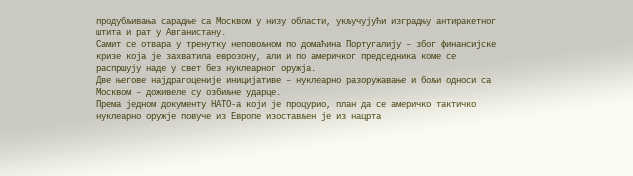продубљивања сарадње са Москвом у низу области, укључујући изградњу антиракетног штита и рат у Авганистану.
Самит се отвара у тренутку неповољном по домаћина Португалију – због финансијске кризе која је захватила еврозону, али и по америчког председника коме се распршују наде у свет без нуклеарног оружја.
Две његове најдрагоценије иницијативе – нуклеарно разоружавање и бољи односи са Москвом – доживеле су озбиљне ударце.
Према једном документу НАТО-а који је процурио, план да се америчко тактичко нуклеарно оружје повуче из Европе изостављен је из нацрта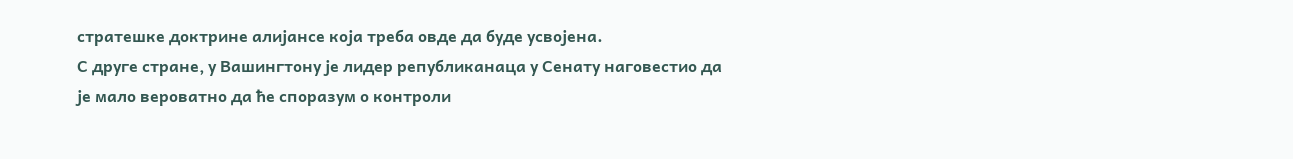стратешке доктрине алијансе која треба овде да буде усвојена.
С друге стране, у Вашингтону је лидер републиканаца у Сенату наговестио да је мало вероватно да ће споразум о контроли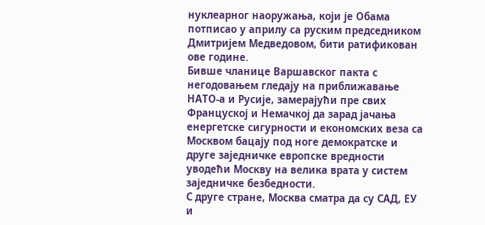нуклеарног наоружања, који је Обама потписао у априлу са руским председником Дмитријем Медведовом, бити ратификован ове године.
Бивше чланице Варшавског пакта с негодовањем гледају на приближавање НАТО-а и Русије, замерајући пре свих Француској и Немачкој да зарад јачања енергетске сигурности и економских веза са Москвом бацају под ноге демократске и друге заједничке европске вредности уводећи Москву на велика врата у систем заједничке безбедности.
С друге стране, Москва сматра да су САД, ЕУ и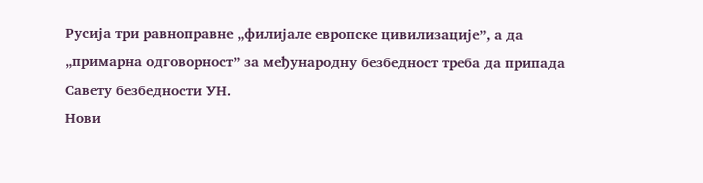Русија три равноправне „филијале европске цивилизације”, а да „примарна одговорност” за међународну безбедност треба да припада Савету безбедности УН.
Нови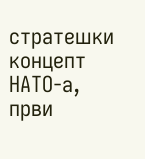стратешки концепт НАТО-а, први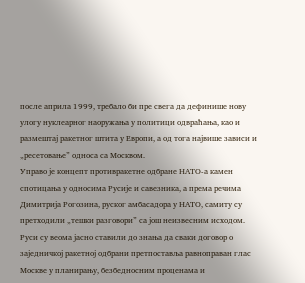после априла 1999, требало би пре свега да дефинише нову улогу нуклеарног наоружања у политици одвраћања, као и размештај ракетног штита у Европи, а од тога највише зависи и „ресетовање” односа са Москвом.
Управо је концепт противракетне одбране НАТО-а камен спотицања у односима Русије и савезника, а према речима Димитрија Рогозина, руског амбасадора у НАТО, самиту су претходили „тешки разговори” са још неизвесним исходом.
Руси су веома јасно ставили до знања да сваки договор о заједничкој ракетној одбрани претпоставља равноправан глас Москве у планирању, безбедносним проценама и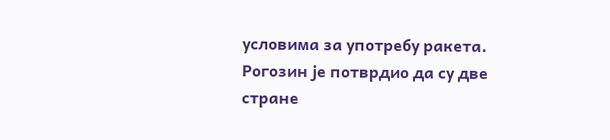условима за употребу ракета.
Рогозин је потврдио да су две стране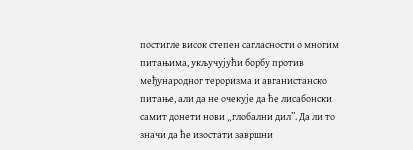постигле висок степен сагласности о многим питањима, укључујући борбу против међународног тероризма и авганистанско питање, али да не очекује да ће лисабонски самит донети нови „глобални дил”. Да ли то значи да ће изостати завршни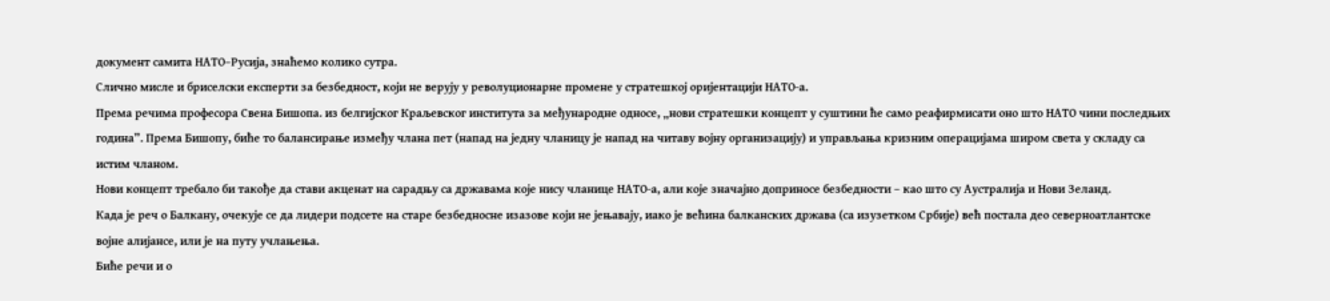документ самита НАТО–Русија, знаћемо колико сутра.
Слично мисле и бриселски експерти за безбедност, који не верују у револуционарне промене у стратешкој оријентацији НАТО-а.
Према речима професора Свена Бишопа. из белгијског Краљевског института за међународне односе, „нови стратешки концепт у суштини ће само реафирмисати оно што НАТО чини последњих година”. Према Бишопу, биће то балансирање између члана пет (напад на једну чланицу је напад на читаву војну организацију) и управљања кризним операцијама широм света у складу са истим чланом.
Нови концепт требало би такође да стави акценат на сарадњу са државама које нису чланице НАТО-а, али које значајно доприносе безбедности – као што су Аустралија и Нови Зеланд.
Када је реч о Балкану, очекује се да лидери подсете на старе безбедносне изазове који не јењавају, иако је већина балканских држава (са изузетком Србије) већ постала део северноатлантске војне алијансе, или је на путу учлањења.
Биће речи и о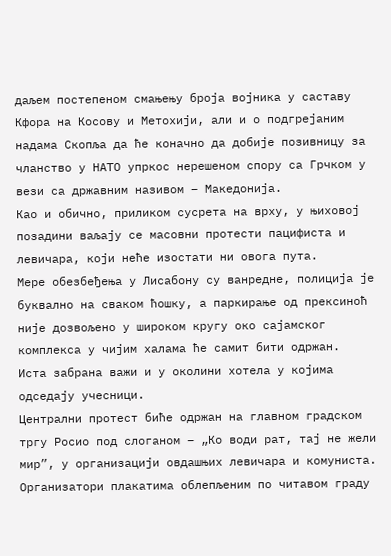даљем постепеном смањењу броја војника у саставу Кфора на Косову и Метохији, али и о подгрејаним надама Скопља да ће коначно да добије позивницу за чланство у НАТО упркос нерешеном спору са Грчком у вези са државним називом – Македонија.
Као и обично, приликом сусрета на врху, у њиховој позадини ваљају се масовни протести пацифиста и левичара, који неће изостати ни овога пута.
Мере обезбеђења у Лисабону су ванредне, полиција је буквално на сваком ћошку, а паркирање од прексиноћ није дозвољено у широком кругу око сајамског комплекса у чијим халама ће самит бити одржан.
Иста забрана важи и у околини хотела у којима одседају учесници.
Централни протест биће одржан на главном градском тргу Росио под слоганом – „Ко води рат, тај не жели мир”, у организацији овдашњих левичара и комуниста.
Организатори плакатима облепљеним по читавом граду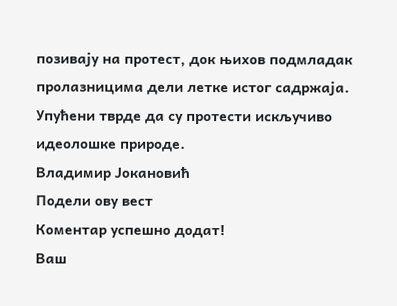позивају на протест, док њихов подмладак пролазницима дели летке истог садржаја. Упућени тврде да су протести искључиво идеолошке природе.
Владимир Јокановић
Подели ову вест
Комeнтар успeшно додат!
Ваш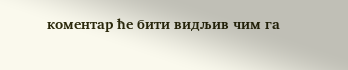комeнтар ћe бити видљив чим га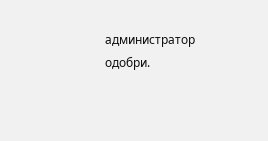администратор одобри.